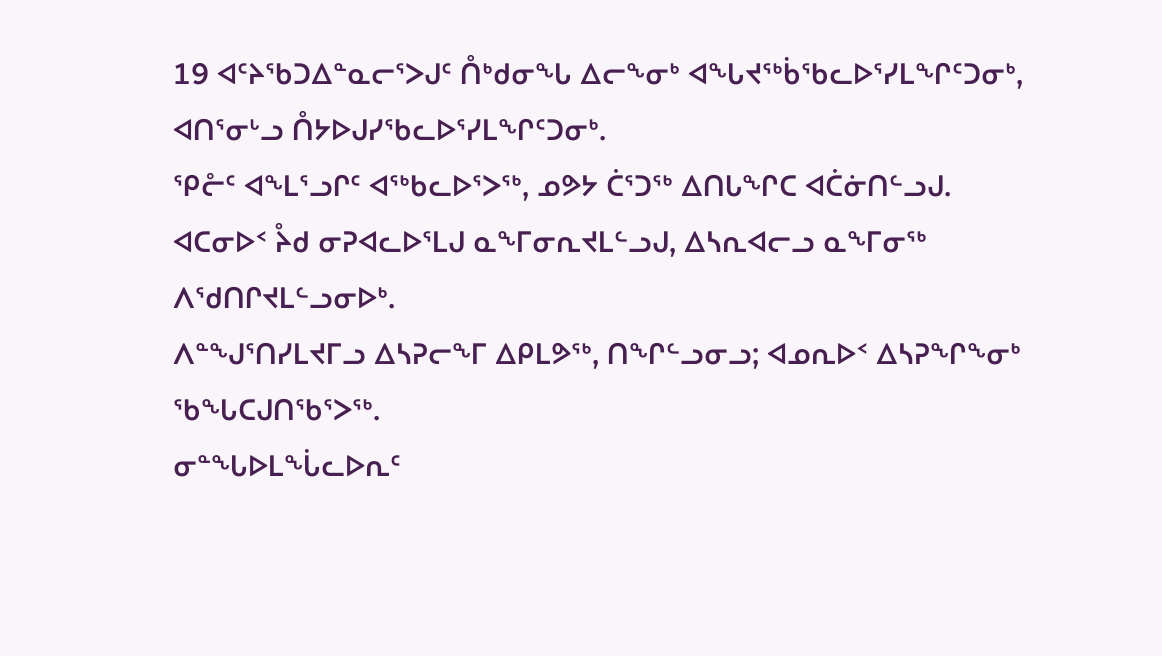19 ᐊᑦᔨᖃᑐᐃᓐᓇᓕᕐᐳᒍᑦ ᑍᒃᑯᓂᖓ ᐃᓕᖕᓂᒃ ᐊᖓᔪᖅᑳᖃᓚᐅᕐᓯᒪᖏᑦᑐᓂᒃ, ᐊᑎᕐᓂᒡᓗ ᑍᔭᐅᒍᓯᖃᓚᐅᕐᓯᒪᖏᑦᑐᓂᒃ.
ᕿᓔᑦ ᐊᖕᒪᕐᓗᒋᑦ ᐊᖅᑲᓚᐅᕐᐳᖅ, ᓄᕗᔭ ᑖᕐᑐᖅ ᐃᑎᒐᖏᑕ ᐊᑖᓃᑎᓪᓗᒍ.
ᐊᑕᓂᐅᑉ ᔧᑯ ᓂᕈᐊᓚᐅᕐᒪᒍ ᓇᖕᒥᓂᕆᔪᒪᓪᓗᒍ, ᐃᓴᕆᐊᓕᓗ ᓇᖕᒥᓂᖅ ᐱᖁᑎᒋᔪᒪᓪᓗᓂᐅᒃ.
ᐱᓐᖑᕐᑎᓯᒪᔪᒥᓗ ᐃᓴᕈᓕᖕᒥ ᐃᑭᒪᕗᖅ, ᑎᖏᓪᓗᓂᓗ; ᐊᓄᕆᐅᑉ ᐃᓴᕈᖏᖕᓂᒃ ᖃᖓᑕᒍᑎᖃᕐᐳᖅ.
ᓂᓐᖓᐅᒪᖔᓚᐅᕆᑦ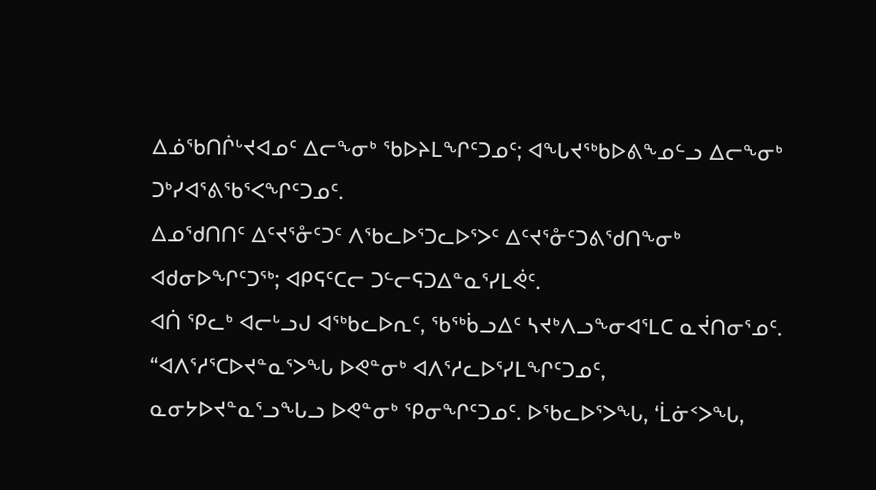ᐃᓅᖃᑎᒌᒡᔪᐊᓄᑦ ᐃᓕᖕᓂᒃ ᖃᐅᔨᒪᖏᑦᑐᓄᑦ; ᐊᖓᔪᖅᑲᐅᕕᖕᓄᓪᓗ ᐃᓕᖕᓂᒃ ᑐᒃᓯᐊᕐᕕᖃᕐᐸᖏᑦᑐᓄᑦ.
ᐃᓄᖁᑎᑎᑦ ᐃᑦᔪᕐᓁᑦᑐᑦ ᐱᖃᓚᐅᕐᑐᓚᐅᕐᐳᑦ ᐃᑦᔪᕐᓁᑦᑐᕕᖁᑎᖕᓂᒃ ᐊᑯᓂᐅᖏᑦᑐᖅ; ᐊᑭᕋᑦᑕᓕ ᑐᓪᓕᕋᑐᐃᓐᓇᕐᓯᒪᕚᑦ.
ᐊᑏ ᕿᓚᒃ ᐊᓕᒡᓗᒍ ᐊᖅᑲᓚᐅᕆᑦ, ᖃᖅᑳᓗᐃᑦ ᓴᔪᒃᐱᓗᖕᓂᐊᕐᒪᑕ ᓇᔫᑎᓂᕐᓄᑦ.
“ᐊᐱᕐᓱᕐᑕᐅᔪᓐᓇᕐᐳᖓ ᐅᕙᓐᓂᒃ ᐊᐱᕐᓱᓚᐅᕐᓯᒪᖏᑦᑐᓄᑦ, ᓇᓂᔭᐅᔪᓐᓇᕐᓗᖓᓗ ᐅᕙᓐᓂᒃ ᕿᓂᖏᑦᑐᓄᑦ. ᐅᖃᓚᐅᕐᐳᖓ, ‘ᒫᓃᑉᐳᖓ,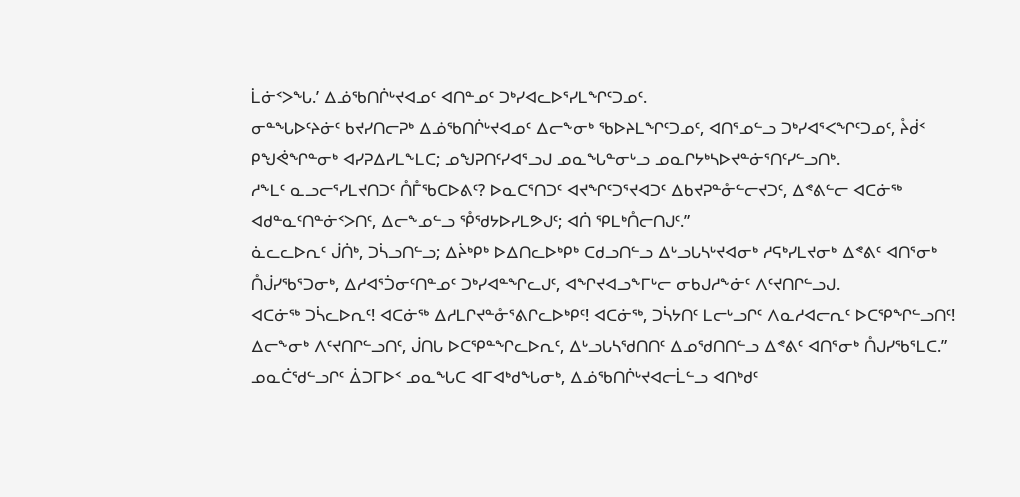ᒫᓃᑉᐳᖓ.’ ᐃᓅᖃᑎᒌᒡᔪᐊᓄᑦ ᐊᑎᓐᓄᑦ ᑐᒃᓯᐊᓚᐅᕐᓯᒪᖏᑦᑐᓄᑦ.
ᓂᓐᖓᐅᑦᔨᓃᑦ ᑲᔪᓯᑎᓕᕈᒃ ᐃᓅᖃᑎᒌᒡᔪᐊᓄᑦ ᐃᓕᖕᓂᒃ ᖃᐅᔨᒪᖏᑦᑐᓄᑦ, ᐊᑎᕐᓄᓪᓗ ᑐᒃᓯᐊᕐᐸᖏᑦᑐᓄᑦ, ᔧᑰᑉ ᑭᖑᕚᖏᓐᓂᒃ ᐊᓯᕈᐃᓯᒪᖕᒪᑕ; ᓄᖑᕈᑎᑦᓯᐊᕐᓗᒍ ᓄᓇᖓᓐᓂᒡᓗ ᓄᓇᒋᔭᒃᓴᐅᔪᓐᓃᕐᑎᑦᓯᓪᓗᑎᒃ.
ᓱᖕᒪᑦ ᓇᓗᓕᕐᓯᒪᔪᑎᑐᑦ ᑍᒤᖃᑕᐅᕕᑦ? ᐅᓇᑕᕐᑎᑐᑦ ᐊᔪᖏᑦᑐᕐᔪᐊᑐᑦ ᐃᑲᔪᕈᓐᓁᓪᓕᔪᑐᑦ, ᐃᕝᕕᓪᓕ ᐊᑕᓃᖅ ᐊᑯᓐᓇᑦᑎᓐᓃᑉᐳᑎᑦ, ᐃᓕᖕᓄᓪᓗ ᕾᖁᔭᐅᓯᒪᕗᒍᑦ; ᐊᑏ ᕿᒪᒃᑍᓕᑎᒍᑦ.”
ᓈᓚᓚᐅᕆᑦ ᒎᑏᒃ, ᑐᓵᓗᑎᓪᓗ; ᐃᔩᒃᑭᒃ ᐅᐃᑎᓚᐅᒃᑭᒃ ᑕᑯᓗᑎᓪᓗ ᐃᒡᓗᒐᓴᒡᔪᐊᓂᒃ ᓱᕋᒃᓯᒪᔪᓂᒃ ᐃᕝᕕᑦ ᐊᑎᕐᓂᒃ ᑍᒎᓯᖃᕐᑐᓂᒃ, ᐃᓱᐊᕐᑑᓂᑦᑎᓐᓄᑦ ᑐᒃᓯᐊᓐᖏᓚᒍᑦ, ᐊᖏᔪᐊᓗᖕᒥᒡᓕ ᓂᑲᒍᓱᖕᓃᑦ ᐱᑦᔪᑎᒋᓪᓗᒍ.
ᐊᑕᓃᖅ ᑐᓵᓚᐅᕆᑦ! ᐊᑕᓃᖅ ᐃᓱᒪᒋᔪᓐᓁᕐᕕᒋᓚᐅᒃᑭᑦ! ᐊᑕᓃᖅ, ᑐᓵᔭᑎᑦ ᒪᓕᒡᓗᒋᑦ ᐱᓇᓱᐊᓕᕆᑦ ᐅᑕᕿᖏᓪᓗᑎᑦ! ᐃᓕᖕᓂᒃ ᐱᑦᔪᑎᒋᓪᓗᑎᑦ, ᒎᑎᒐ ᐅᑕᕿᓐᖏᓚᐅᕆᑦ, ᐃᒡᓗᒐᓴᖁᑎᑎᑦ ᐃᓄᖁᑎᑎᓪᓗ ᐃᕝᕕᑦ ᐊᑎᕐᓂᒃ ᑍᒍᓯᖃᕐᒪᑕ.”
ᓄᓇᑖᖁᓪᓗᒋᑦ ᐄᑐᒥᐅᑉ ᓄᓇᖓᑕ ᐊᒥᐊᒃᑯᖓᓂᒃ, ᐃᓅᖃᑎᒌᒡᔪᐊᓕᒫᓪᓗ ᐊᑎᒃᑯᑦ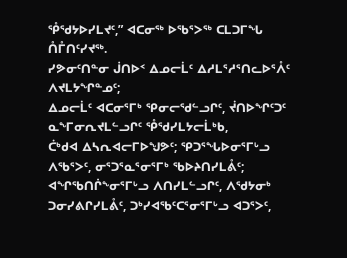ᕾᖁᔭᐅᓯᒪᔪᑦ,” ᐊᑕᓂᖅ ᐅᖃᕐᐳᖅ ᑕᒪᑐᒥᖓ ᑍᒤᑎᑦᓯᔪᖅ.
ᓯᕗᓂᑦᑎᓐᓂ ᒎᑎᐅᑉ ᐃᓄᓕᒫᑦ ᐃᓱᒪᕐᓱᕐᑎᓚᐅᕐᐰᑦ ᐱᔪᒪᔭᖏᓐᓄᑦ;
ᐃᓄᓕᒫᑦ ᐊᑕᓂᕐᒥᒃ ᕿᓂᓕᖁᓪᓗᒋᑦ, ᔫᑎᐅᖏᑦᑐᑦ ᓇᖕᒥᓂᕆᔪᒪᓪᓗᒋᑦ ᕾᖁᓯᒪᔭᓕᒫᒃᑲ,
ᑖᒃᑯᐊ ᐃᓴᕆᐊᓕᒥᐅᖑᕗᑦ; ᕿᑐᕐᖓᐅᓂᕐᒥᒡᓗ ᐱᖃᕐᐳᑦ, ᓂᕐᑐᕐᓇᕐᓂᕐᒥᒃ ᖃᐅᔨᑎᓯᒪᕔᑦ; ᐊᖏᖃᑎᒌᖕᓂᕐᒥᒡᓗ ᐱᑎᓯᒪᓪᓗᒋᑦ, ᐱᖁᔭᓂᒃ ᑐᓂᓯᕕᒋᓯᒪᕔᑦ, ᑐᒃᓯᐊᖃᑦᑕᕐᓂᕐᒥᒡᓗ ᐊᑐᕐᐳᑦ,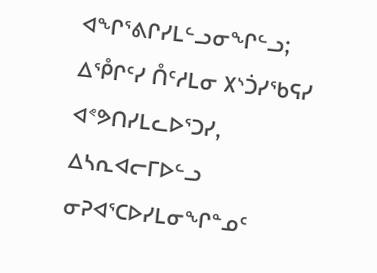ᐊᖏᕐᕕᒋᓯᒪᓪᓗᓂᖏᓪᓗ;
ᐃᕾᒋᑦᓯ ᑍᑦᓱᒪᓂ ᙭ᔅᑑᓯᖃᕋᓯ ᐊᕝᕗᑎᓯᒪᓚᐅᕐᑐᓯ, ᐃᓴᕆᐊᓕᒥᐅᓪᓗ ᓂᕈᐊᕐᑕᐅᓯᒪᓂᖏᓐᓄᑦ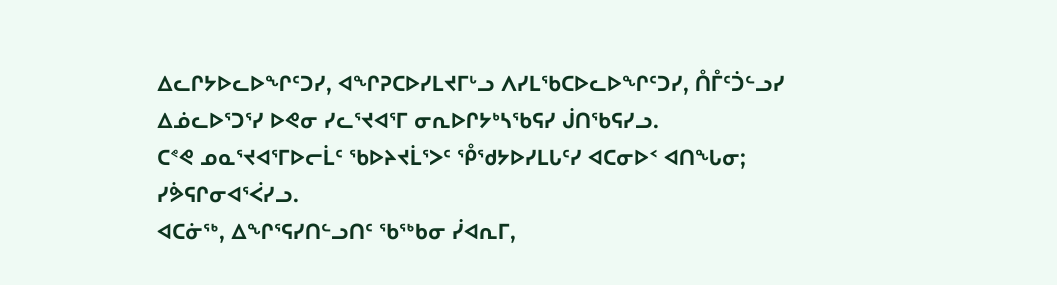ᐃᓚᒋᔭᐅᓚᐅᖏᑦᑐᓯ, ᐊᖏᕈᑕᐅᓯᒪᔪᒥᒡᓗ ᐱᓯᒪᖃᑕᐅᓚᐅᖏᑦᑐᓯ, ᑍᒤᑦᑑᓪᓗᓯ ᐃᓅᓚᐅᕐᑐᕐᓯ ᐅᕙᓂ ᓯᓚᕐᔪᐊᕐᒥ ᓂᕆᐅᒋᔭᒃᓴᖃᕋᓯ ᒎᑎᖃᕋᓯᓗ.
ᑕᕝᕙ ᓄᓇᕐᔪᐊᕐᒥᐅᓕᒫᑦ ᖃᐅᔨᔪᒫᕐᐳᑦ ᕾᖁᔭᐅᓯᒪᒐᑦᓯ ᐊᑕᓂᐅᑉ ᐊᑎᖓᓂ; ᓯᕘᕋᒋᓂᐊᕐᐹᓯᓗ.
ᐊᑕᓃᖅ, ᐃᖏᕐᕋᓯᑎᓪᓗᑎᑦ ᖃᖅᑲᓂ ᓰᐊᕆᒥ,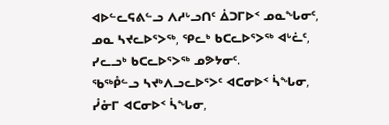ᐊᐅᓪᓚᕋᕕᓪᓗ ᐱᓱᒡᓗᑎᑦ ᐄᑐᒥᐅᑉ ᓄᓇᖓᓂᑦ, ᓄᓇ ᓴᔪᓚᐅᕐᐳᖅ, ᕿᓚᒃ ᑲᑕᓚᐅᕐᐳᖅ ᐊᒡᓛᑦ, ᓯᓚᓗᒃ ᑲᑕᓚᐅᕐᐳᖅ ᓄᕗᔭᓂᑦ.
ᖃᖅᑬᓪᓗ ᓴᔪᒃᐱᓗᓚᐅᕐᐳᑦ ᐊᑕᓂᐅᑉ ᓵᖓᓂ, ᓮᓁᒥ ᐊᑕᓂᐅᑉ ᓵᖓᓂ,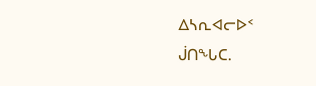ᐃᓴᕆᐊᓕᐅᑉ ᒎᑎᖓᑕ.